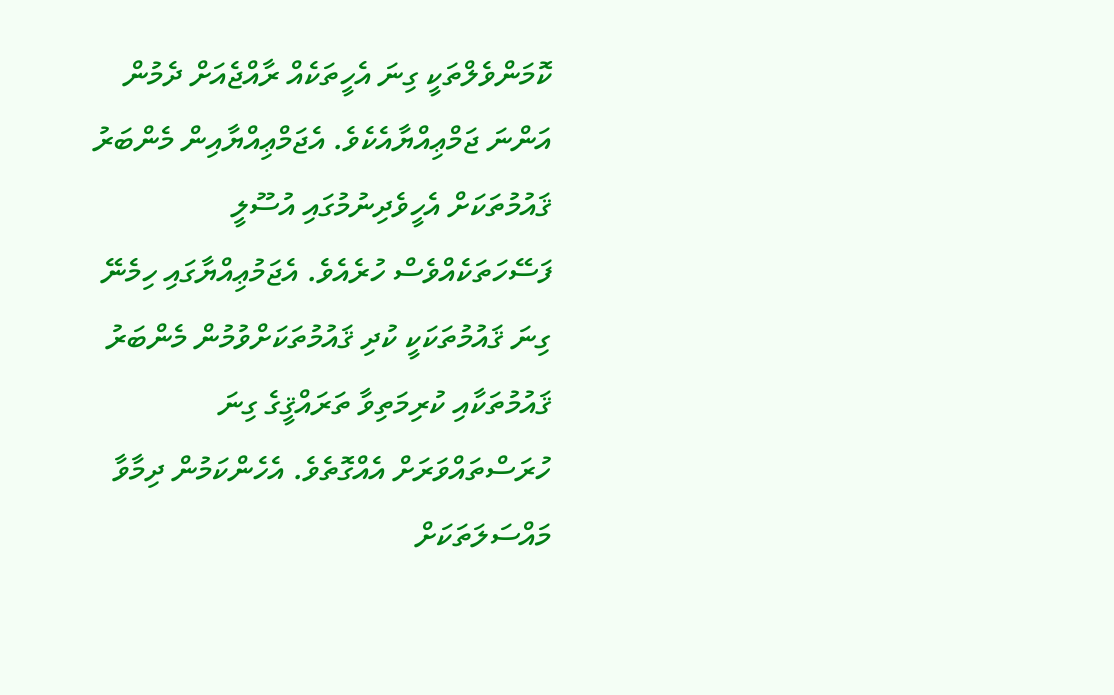ކޮމަންވެލްތަކީ ގިނަ އެހީތަކެއް ރާއްޖެއަށް ދެމުން އަންނަ ޖަމްޢިއްޔާއެކެވެ. އެޖަމްޢިއްޔާއިން މެންބަރު ޤައުމުތަކަށް އެހީވެދިނުމުގައި އުސޫލީ ފަސޭހަތަކެއްވެސް ހުރެއެވެ. އެޖަމުޢިއްޔާގައި ހިމެނޭ ގިނަ ޤައުމުތަކަކީ ކުދި ޤައުމުތަކަށްވުމުން މެންބަރު ޤައުމުތަކާއި ކުރިމަތިވާ ތަރައްޤީގެ ގިނަ ހުރަސްތައްވަރަށް އެއްގޮތެވެ. އެހެންކަމުން ދިމާވާ މައްސަލަތަކަށް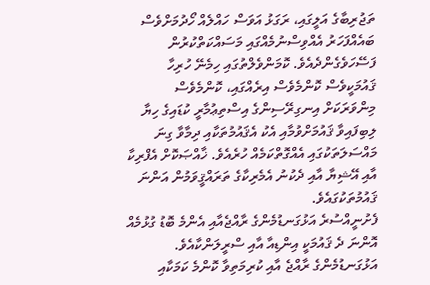ތަޖުރިބާގެ އަލީގައި، ރަގަޅު އަވަސް ހައްލެއް ހޯދުމަށްވެސް ބައެއްފަހަރު އެއްވިސްނުމެއްގައި މަސައްކަތްކުރުން ފަސޭހަވެގެންދެއެވެ. ކޮމަންވެލްތުގައި ހިމެނޭ ހުރިހާ ޤައުމަކީވެސް ކޮންމެވެސް އިރެއްގައި، ކޮންމެވެސް މިންވަރަކަށް އިނގިރޭސިންގެ އިސްތިޢުމާރީ ކުޑައިގެ ހިޔާ ލިބިފައިވާ ޤައުމަށްވުމާއި އެކު އެޤައުމުތަކާއި ދިމާވާ ގިނަ މައްސަލަތަކުގައި އެއްގޮތްކަމެއް ހުރެއެވެ. ޚާއްޞަކޮށް އެފްރިކާ އާއި އޭޝިޔާ އާއި ދެކުނު އެމެރިކާގެ ތަރައްޤީވަމުން އަންނަ ޤައުމުތަކުގައެވެ.
ފެށުނީއްސުރެ އަޅުގަނޑުމެންގެ ރާއްޖެއާއި އެންމެ ބޮޑު ގުޅުމެއް އޮންނަ ދެ ޤައުމަކީ އިންޑިއާ އާއި ސްރީލަންކާއެވެ. އަޅުގަނޑުމެންގެ ރާއްޖެ އާއި ކުރިމަތިވާ ކޮންމެ ކަމަކާއި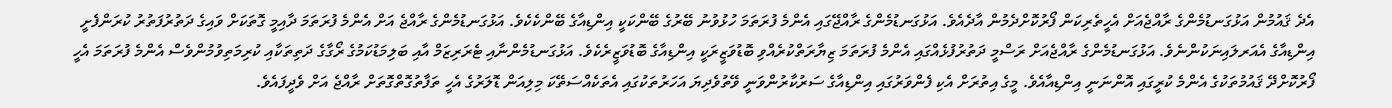އެދެ ޤައުމުން އަޅުގަނޑުމެންގެ ރާއްޖެއަށް އެހީތެރިކަން ފޯރުކޮށްދެމުން އާދެއެވެ. އަޅުގަނޑުމެންގެ ރާއްޖޭގައި އެންމެ ފުރަތަމަ ހުޅުވުނު ބޭރުގެ ބޭންކަކީ އިންޑިއާގެ ބޭންކެކެވެ. އަޅުގަނޑުމެންގެ ރާއްޖެ އަށް އެންމެ ފުރަތަމަ ދާއިމީ ގޮތަކަށް ވައިގެ ދަތުރުފަތުރު ކުރަންފެށީ އިންޑިއާގެ އެއަރލައިނަކުންނެވެ. އަޅުގަނޑުމެންގެ ރާއްޖެއަށް ރަސްމީ ދަތުރުފުޅެއްގައި އެންމެ ފުރަތަމަ ޒިޔާރަތްކުރެއްވި ބޮޑުވަޒީރަކީ އިންޑިއާގެ ބޮޑުވަޒީރެކެވެ. އަޅުގަނޑުމެންނާއި ޓެރަރިޒަމް އާއި ބަލިމަޑުކަމުގެ ރޯގާގެ ދަތިތަކާއި ކުރިމަތިވުމުންވެސް އެންމެ ފުރަތަމަ އެހީ ފޯރުކޮށްދޭ ޤައުމުތަކުގެ އެންމެ ކުރީގައި އޮންނަނީ އިންޑިއާއެވެ. މީގެ އިތުރަށް އެކި ފެންވަރުގައި އިންޑިއާގެ ސަރުކާރުންވަނީ ވޭތުވެދިޔަ އަހަރުތަކުގައި އެތަކެއްސަތޭކަ މިލިއަން ޑޮލަރުގެ އެހީ ތަފާތުގޮތްގޮތަށް ރާއްޖެ އަށް ވެދީފައެވެ.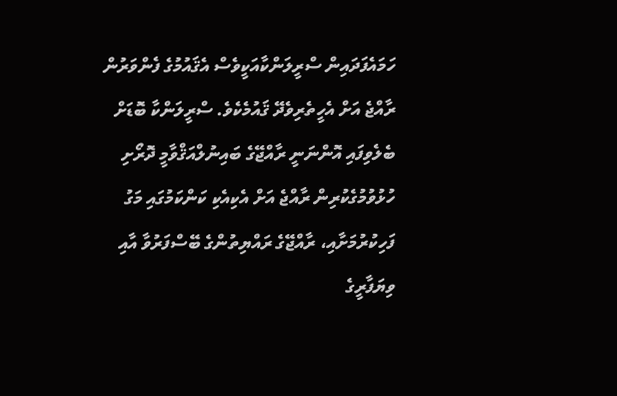ހަމައެފަދައިން ސްރީލަންކާއަކީވެސް އެޤައުމުގެ ފެންވަރުން ރާއްޖެ އަށް އެހީތެރިވެދޭ ޤައުމެކެވެ. ސްރީލަންކާ ބޮޑަށް ބެލެވިފައި އޮންނަނީ ރާއްޖޭގެ ބައިނުލްއަޤްވާމީ ދޮރޯށި ހުޅުވުމުގެކުރިން ރާއްޖެ އަށް އެކިއެކި ކަންކަމުގައި މަގު ފަހިކުރުމަށާއި، ރާއްޖޭގެ ރައްޔިތުންގެ ބޭސްފަރުވާ އާއި ވިޔަފާރީގެ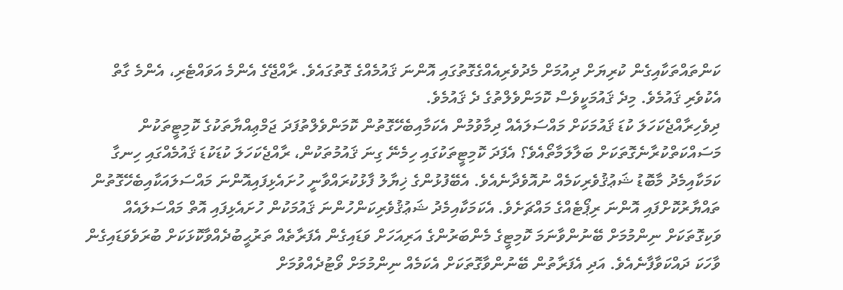ކަންތައްތަކާއިގެން ކުރިޔަށް ދިއުމަށް މެދުވެރިއެއްގެގޮތުގައި އޮންނަ ޤައުމެއްގެ ގޮތުގައެވެ. ރާއްޖޭގެ އެންމެ އަވައްޓެރި، އެންމެ ގާތް އެކުވެރި ޤައުމެވެ. މިދެ ޤައުމަކީވެސް ކޮމަންވެލްތުގެ ދެ ޤައުމެވެ.
ދިވެހިރާއްޖެކަހަލަ ކުޑަ ޤައުމަކަށް މައްސަލައެއް ދިމާވުމުން އެކަމާއިބެހޭގޮތުން ކޮމަންވެލްތުފަދަ ޖަމްޢިއްޔާތަކުގެ ކޮމިޓީތަކުން މަސައްކަތްކުރާނެގޮތަކަށް ބަލާލަމާތޯއެވެ؟ އެފަދަ ކޮމިޓީތަކުގައި ހިމެނޭ ގިނަ ޤައުމުތަކުން، ރާއްޖެކަހަލަ ކުޑަކުޑަ ޤައުމެއްގައި ހިނގާ ކަމަކާއިމެދު މާބޮޑު ޝަޢުޤުވެރިކަމެއް ނުއޮވެދާނެއެވެ. އެބޭފުޅުންގެ ޚިޔާލު ފާޅުކުރައްވާނީ ހުށައެޅިފައިއޮންނަ މައްސަލައަކާއިބެހޭގޮތުން ތައްޔާރުކޮށްފައި އޮންނަ ރިޕޯޓެއްގެ މައްޗަށެވެ. އެކަމަކާއިމެދު ޝަޢުޤުވެރިކަންހުންނަ ޤައުމަކުން ހުށައެޅިފައި އޮތް މައްސަލައެއް ވަކިގޮތަކަށް ނިންމުމަށް ބޭނުންވާނަމަ ކޮމިޓީގެ މެންބަރުންގެ އަރިއަހަށް ވަޑައިގެން އެފަރާތެއް ތަރުޙީބުދެއްވާކޮޅަކަށް ބުރަވެވަޑައިގެން ވާހަކަ ދައްކަވާފާނެއެވެ. އަދި އެފަރާތުން ބޭނުންވާގޮތަކަށް އެކަމެއް ނިންމުމަށް ވޯޓުދެއްވުމަށް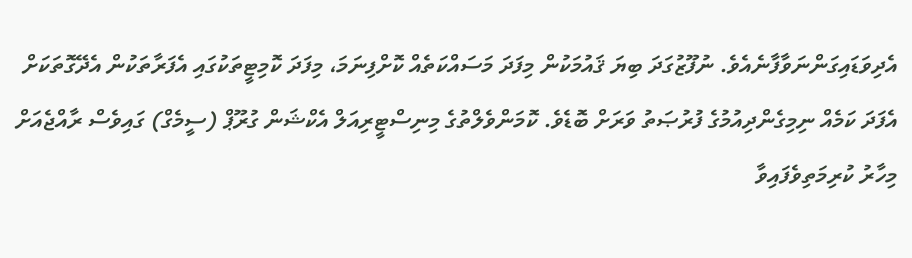އެދިވަޑައިގަންނަވާފާނެއެވެ. ނުފޫޒުގަދަ ބިޔަ ޤައުމަކުން މިފަދަ މަސައްކަތެއް ކޮށްފިނަމަ، މިފަދަ ކޮމިޓީތަކުގައި އެފަރާތަކުން އެދޭގޮތަކަށް އެފަދަ ކަމެއް ނިމިގެންދިއުމުގެ ފުރުޞަތު ވަރަށް ބޮޑެވެ. ކޮމަންވެލްތުގެ މިނިސްޓީރިއަލް އެކްޝަން ގުރޫޕް (ސީމެގް) ގައިވެސް ރާއްޖެއަށް މިހާރު ކުރިމަތިވެފައިވާ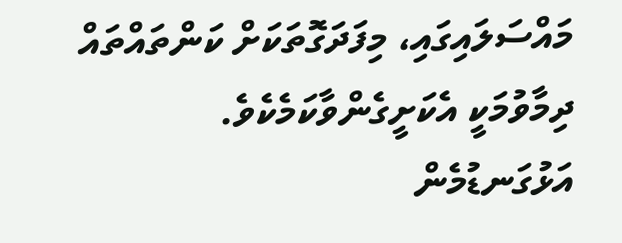މައްސަލައިގައި، މިފަދަގޮތަކަށް ކަންތައްތައް ދިމާވުމަކީ އެކަށީގެންވާކަމެކެވެ.
އަޅުގަނޑުމެން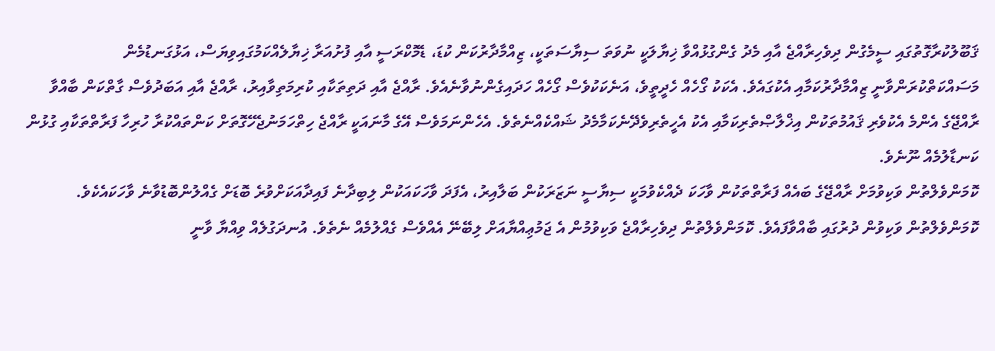ޤަބޫލުކުރާގޮތުގައި ސީމެގުން ދިވެހިރާއްޖެ އާއި މެދު ގެންގުޅުއްވާ ޚިޔާލަކީ ނުވަތަ ސިޔާސަތަކީ، ޒިއްމާދާރުކަން ކުޑަ، ޑެމޮކްރަސީ އާއި ފުށުއަރާ ޚިޔާލެއްކަމުގައިވިޔަސް، އަޅުގަނޑުމެން މަސައްކަތްކުރަންވާނީ ޒިއްމާދާރުކަމާއި އެކުގައެވެ. އެކަކު ގޯހެއް ހެދީތީވެ، އަނެކަކުވެސް ގޯހެއް ހަދައިގެންނުވާނެއެވެ. ރާއްޖެ އާއި ދަތިތަކާއި ކުރިމަތިވާއިރު، ރާއްޖެ އާއި އަބަދުވެސް ގާތްކަން ބާއްވާ ރާއްޖޭގެ އެންމެ އެކުވެރި ޤައުމުތަކުން އިޚްލާޞްތެރިކަމާއި އެކު އެހީތެރިވެދޭނެކަމާމެދު ޝައްކެއްނެތެވެ. އެހެންނަމަވެސް އޭގެ މާނައަކީ ރާއްޖެ ހިތްހަމަނުޖެހޭގޮތަށް ކަންތައްކުރާ ހުރިހާ ފަރާތްތަކާއި ގުޅުން ކަނޑާލުމެއް ނޫނެވެ.
ކޮމަންވެލްތުން ވަކިވުމަށް ރާއްޖޭގެ ބައެއް ފަރާތްތަކުން ވާހަކަ ދެއްކެވުމަކީ ސިޔާސީ ނަޒަރަކުން ބަލާއިރު، އެފަދަ ވާހަކައަކުން ލިބިދާނެ ފައިދާއަކަށްވުރެ ބޮޑަށް ގެއްލުންބޮޑުވާނެ ވާހަކައެކެވެ. ކޮމަންވެލްތުން ވަކިވުން ދުރުގައި ބާއްވާފައެވެ. ކޮމަންވެލްތުން ދިވެހިރާއްޖެ ވަކިވުމުން އެ ޖަމުޢިއްޔާއަށް ލިބޭނޭ އެއްވެސް ގެއްލުމެއް ނެތެވެ. އުނދަގުލެއް ވިއްޔާ ވާނީ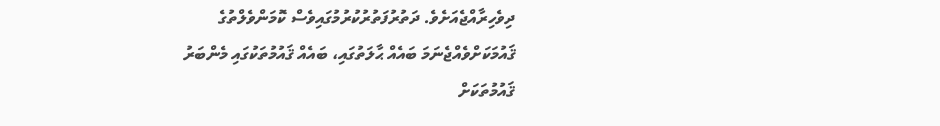ދިވެހިރާއްޖެއަށެވެ. ދަތުރުފަތުރުކުރުމުގައިވެސް ކޮމަންވެލްތުގެ ޤައުމަކަށްވެއްޖެނަމަ ބައެއް ޙާލަތުގައި، ބައެއް ޤައުމުތަކުގައި މެންބަރު ޤައުމުތަކަށް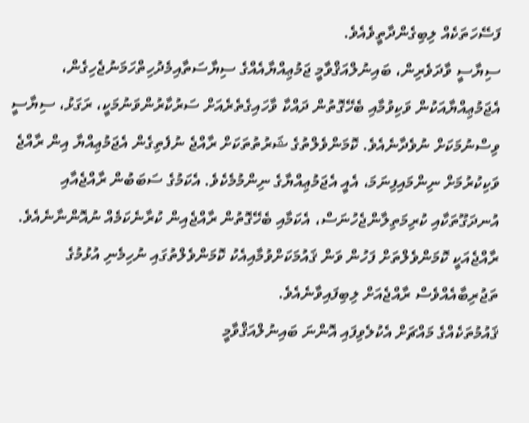ފަސޭހަތަކެއް ލިބިގެންދާތީވެއެވެ.
ސިޔާސީ ވާދަވެރިން، ބައިނުލްއަޤްވާމީ ޖަމުޢިއްޔާއެއްގެ ސިޔާސަތާއިމެދުހިތްހަމަނުޖެހިގެން، އެޖަމުޢިއްޔާއަކުން ވަކިވުމާއި ބެހޭގޮތުން ދައްކާ ވާހައިގެތެރެއަށް ސަރުކާރުންވަނުމަކީ، ރަގަޅު، ސިޔާސީ ވިސްނުމަކަށް ނުވެދާނެއެވެ. ކޮމަންވެލްތުގެ ޝަރުތުތަކަށް ރާއްޖެ ނުފެތިގެން އެޖަމުޢިއްޔާ އިން ރާއްޖެ ވަކިކުރުމަށް ނިންމައިފިނަމަ، އެއީ އެޖަމުޢިއްޔާގެ ނިންމުމެކެވެ. އެކަމުގެ ސަބަބުން ރާއްޖެއާއި އުނދަގޫތަކާއި ކުރިމަތިލާންޖެހުނަސް، އެކަމާއި ބެހޭގޮތުން ރާއްޖެއިން ކުރާނެކަމެއް ނުއޮންނާނެއެވެ. ރާއްޖެއަކީ ކޮމަންވެލްތަށް ފަހުން ވަން ޤައުމަކަށްވުމާއިއެކު ކޮމަންވެލްތުގައި ނުހިމެނި އުޅުމުގެ ތަޖުރިބާއެއްވެސް ރާއްޖެއަށް ލިބިފައިވާނެއެވެ.
ޤައުމުތަކެއްގެ މައްޗަށް އެކުލެވިފައި އޮންނަ ބައިނުލްއަޤްވާމީ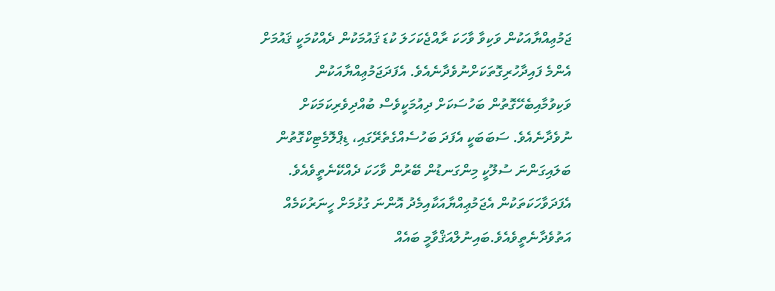ޖަމުޢިއްޔާއަކުން ވަކިވާ ވާހަކަ ރާއްޖެކަހަލަ ކުޑަ ޤައުމަކުން ދެއްކުމަކީ ޤައުމަށް އެންމެ ފައިދާހުރިގޮތަކަށްނުވެދާނެއެވެ. އެފަދަޖަމުޢިއްޔާއަކުން ވަކިވުމާއިބެހޭގޮތުން ބަހުސަކަށް ދިއުމަކީވެސް ބުއްދިވެރިކަމަކަށް ނުވެދާނެއެވެ. ސަބަބަކީ އެފަދަ ބަހުސެއްގެތެރޭގައި، ޑިޕްލޮމެޓިކްގޮތުން ބަލައިގަންނަ ސުލޫކީ މިންގަނޑުން ބޭރުން ވާހަކަ ދެއްކޭނެތީވެއެވެ. އެފަދަވާހަކަތަކުން އެޖަމުޢިއްޔާއަކާއިމެދު އޮންނަ ގުޅުމަށް ހީނަރުކަމެއް އަތުވެދާނެތީވެއެވެ.ބައިނުލްއަޤްވާމީ ބައެއް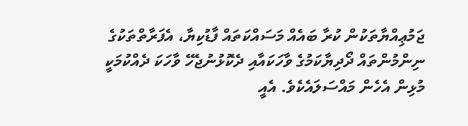ޖަމުޢިއްޔާތަކުން ކުރާ ބައެއް މަސައްކަތައް ފާޑުކިޔާ، އެފަރާތްތަކުގެ ނިންމުންތައް ދޯދިޔާކަމުގެ ވާހަކައާއި ދެކޮޅުނުޖެހޭ ވާހަކަ ދެއްކުމަކީ މުޅިން އެހެން މައްސަލައެކެވެ. އެއީ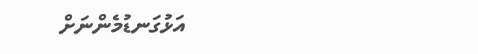އަޅުގަނޑުމެންނަށް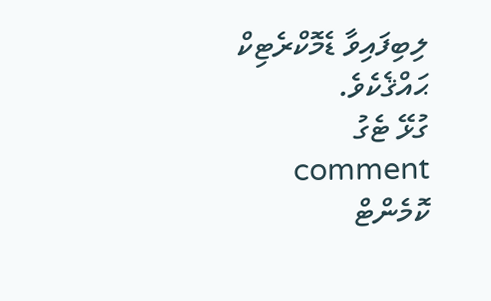ލިބިފައިވާ ޑެމޮކްރެޓިކް ޙައްޤެކެވެ.
ގުޅޭ ޓެގު
comment ކޮމެންޓް